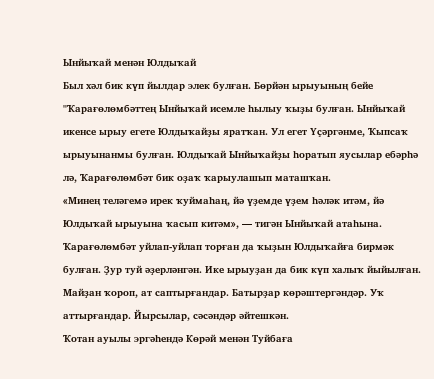Ынйыҡай менән Юлдыҡай
Был хәл бик күп йылдар элек булған. Бөрйән ырыуының бейе
"Ҡарағөлөмбәттең Ынйыҡай исемле һылыу ҡыҙы булған. Ынйыҡай икенсе ырыу егете Юлдыҡайҙы яратҡан. Ул егет Үҫәргәнме, Ҡыпсаҡ ырыуынанмы булған. Юлдыҡай Ынйыҡайҙы һоратып яусылар ебәрһә лә, Ҡарағөлөмбәт бик оҙаҡ ҡарыулашып маташҡан.
«Минең теләгемә ирек ҡуймаһаң, йә үҙемде үҙем һәләк итәм, йә Юлдыҡай ырыуына ҡасып китәм», — тигән Ынйыҡай атаһына.
Ҡарағөлөмбәт уйлап-уйлап торған да ҡыҙын Юлдыҡайға бирмәк булған. Ҙур туй әҙерләнгән. Ике ырыуҙан да бик күп халыҡ йыйылған.
Майҙан ҡороп, ат саптырғандар. Батырҙар көрәштергәндәр. Уҡ
аттырғандар. Йырсылар, сәсәндәр әйтешкән.
Ҡотан ауылы эргәһендә Көрәй менән Туйбаға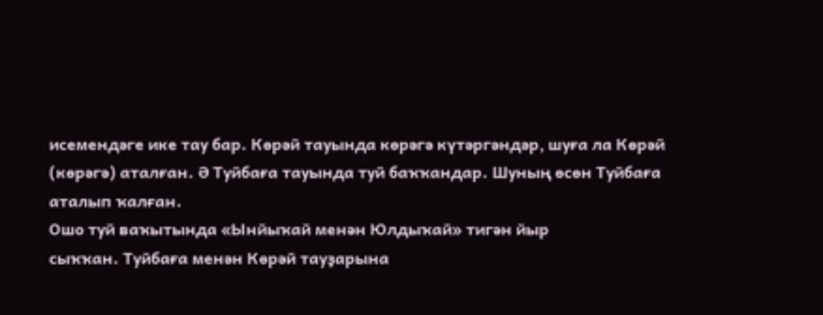исемендәге ике тау бар. Көрәй тауында көрәгә күтәргәндәр, шуға ла Көрәй (көрәгә) аталған. Ә Туйбаға тауында туй баҡҡандар. Шуның өсөн Туйбаға аталып ҡалған.
Ошо туй ваҡытында «Ынйыҡай менән Юлдыҡай» тигән йыр
сыҡҡан. Туйбаға менән Көрәй тауҙарына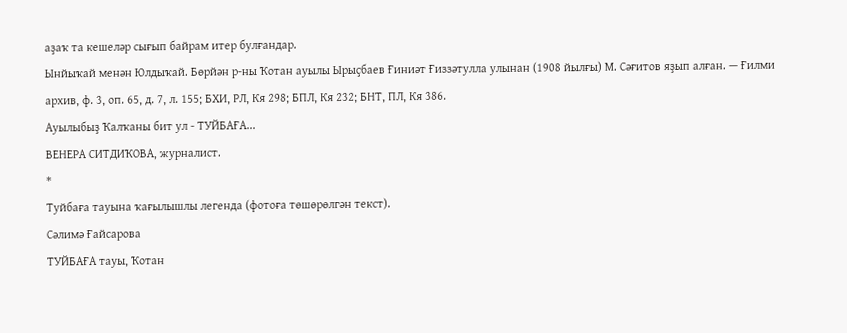аҙаҡ та кешеләр сығып байрам итер булғандар.
Ынйыҡай менән Юлдыҡай. Бөрйән р-ны Ҡотан ауылы Ырыҫбаев Ғиниәт Ғиззәтулла улынан (1908 йылғы) М. Сәғитов яҙып алған. — Ғилми архив, ф. 3, оп. 65, д. 7, л. 155; БХИ, РЛ, Кя 298; БПЛ, Кя 232; БНТ, ПЛ, Кя 386.
Ауылыбыҙ Ҡалҡаны бит ул - ТУЙБАҒА...
ВЕНЕРА СИТДИҠОВА, журналист.
*
Туйбаға тауына ҡағылышлы легенда (фотоға төшөрөлгән текст).
Сәлимә Ғайсарова
ТУЙБАҒА тауы, Ҡотан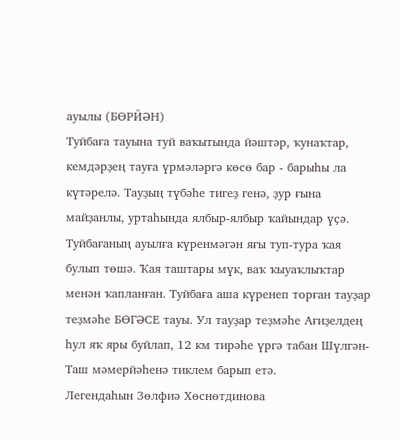ауылы (БӨРЙӘН)
Туйбаға тауына туй ваҡытында йәштәр, ҡунаҡтар, кемдәрҙең тауға үрмәләргә көсө бар - барыһы ла күтәрелә. Тауҙың түбәһе тигеҙ генә, ҙур ғына майҙанлы, уртаһында ялбыр-ялбыр ҡайындар үҫә. Туйбағаның ауылға күренмәгән яғы туп-тура ҡая булып төшә. Ҡая таштары мүк, ваҡ ҡыуаҡлыҡтар менән ҡапланған. Туйбаға аша күренеп торған тауҙар теҙмәһе БӨГӘСЕ тауы. Ул тауҙар теҙмәһе Ағиҙелдең һул яҡ яры буйлап, 12 км тирәһе үргә табан Шүлгән-Таш мәмерйәһенә тиклем барып етә.
Легендаһын Зөлфиә Хөснөтдинова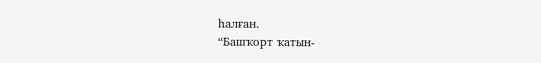һалған.
“Башҡорт ҡатын-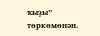ҡыҙы” төркөмөнән.